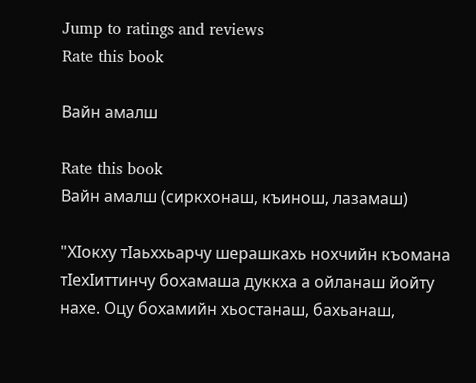Jump to ratings and reviews
Rate this book

Вайн амалш

Rate this book
Вайн амалш (сиркхонаш, къинош, лазамаш)

"ХӀокху тӀаьххьарчу шерашкахь нохчийн къомана тӀехӀиттинчу бохамаша дуккха а ойланаш йойту нахе. Оцу бохамийн хьостанаш, бахьанаш,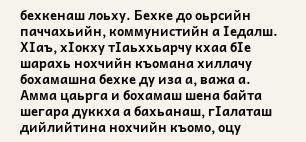бехкенаш лоьху. Бехке до оьрсийн паччахьийн, коммунистийн а Ӏедалш. ХӀаъ, хӀокху тӀаьххьарчу кхаа бӀе шарахь нохчийн къомана хиллачу бохамашна бехке ду иза а, важа а. Амма цаьрга и бохамаш шена байта шегара дуккха а бахьанаш, гӀалаташ дийлийтина нохчийн къомо, оцу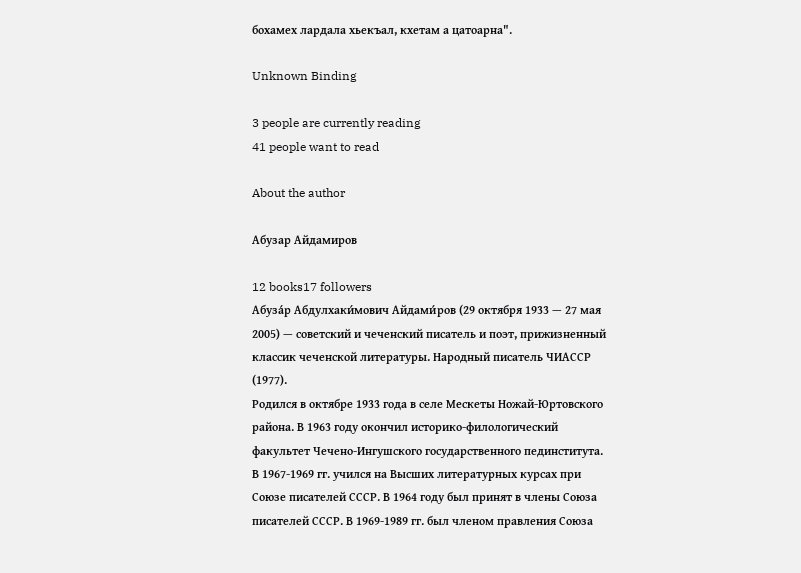бохамех лардала хьекъал, кхетам а цатоарна".

Unknown Binding

3 people are currently reading
41 people want to read

About the author

Абузар Айдамиров

12 books17 followers
Абуза́р Абдулхаки́мович Айдами́ров (29 октября 1933 — 27 мая 2005) — советский и чеченский писатель и поэт, прижизненный классик чеченской литературы. Народный писатель ЧИАССР (1977).
Родился в октябре 1933 года в селе Мескеты Ножай-Юртовского района. В 1963 году окончил историко-филологический факультет Чечено-Ингушского государственного пединститута. В 1967-1969 гг. учился на Высших литературных курсах при Союзе писателей СССР. В 1964 году был принят в члены Союза писателей СССР. В 1969-1989 гг. был членом правления Союза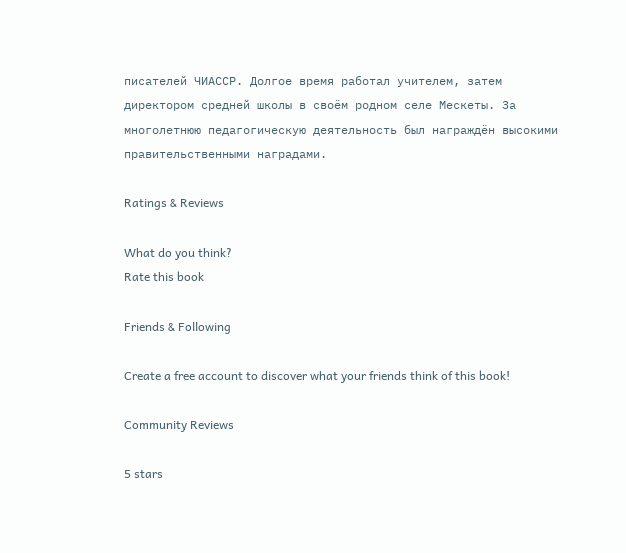писателей ЧИАССР. Долгое время работал учителем, затем директором средней школы в своём родном селе Мескеты. За многолетнюю педагогическую деятельность был награждён высокими правительственными наградами.

Ratings & Reviews

What do you think?
Rate this book

Friends & Following

Create a free account to discover what your friends think of this book!

Community Reviews

5 stars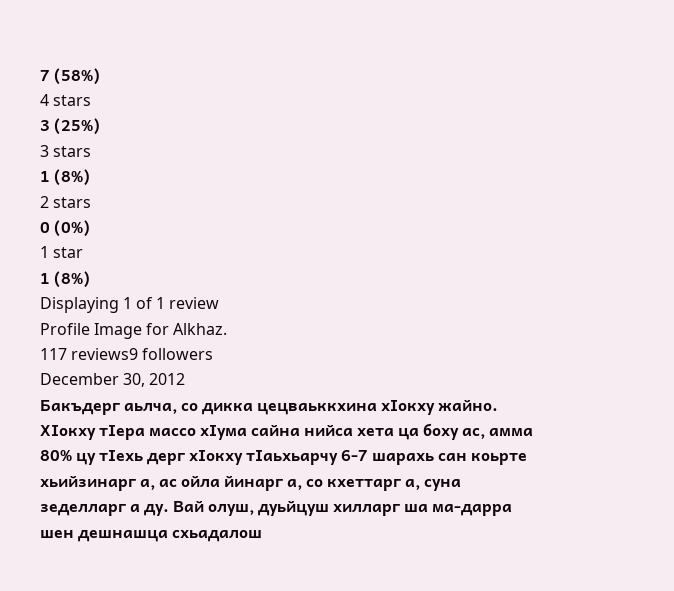7 (58%)
4 stars
3 (25%)
3 stars
1 (8%)
2 stars
0 (0%)
1 star
1 (8%)
Displaying 1 of 1 review
Profile Image for Alkhaz.
117 reviews9 followers
December 30, 2012
Бакъдерг аьлча, со дикка цецваьккхина хIокху жайно. ХIокху тIера массо хIума сайна нийса хета ца боху ас, амма 80% цу тIехь дерг хIокху тIаьхьарчу 6-7 шарахь сан коьрте хьийзинарг а, ас ойла йинарг а, со кхеттарг а, суна зеделларг а ду. Вай олуш, дуьйцуш хилларг ша ма-дарра шен дешнашца схьадалош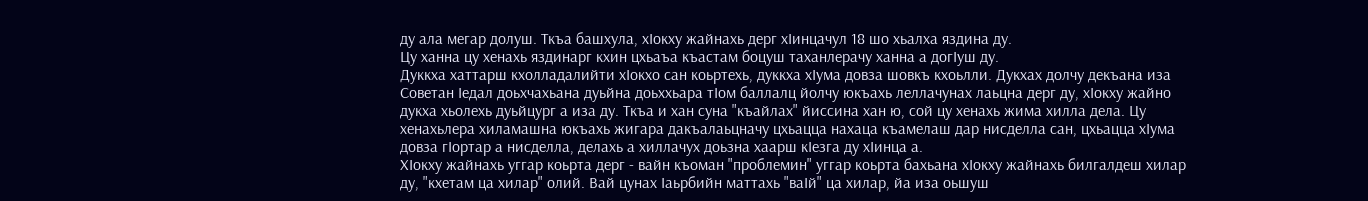ду ала мегар долуш. Ткъа башхула, хIокху жайнахь дерг хIинцачул 18 шо хьалха яздина ду.
Цу ханна цу хенахь яздинарг кхин цхьаъа къастам боцуш таханлерачу ханна а догIуш ду.
Дуккха хаттарш кхолладалийти хIокхо сан коьртехь, дуккха хIума довза шовкъ кхоьлли. Дукхах долчу декъана иза Советан Iедал доьхчахьана дуьйна доьххьара тIом баллалц йолчу юкъахь леллачунах лаьцна дерг ду, хIокху жайно дукха хьолехь дуьйцург а иза ду. Ткъа и хан суна "къайлах" йиссина хан ю, сой цу хенахь жима хилла дела. Цу хенахьлера хиламашна юкъахь жигара дакъалаьцначу цхьацца нахаца къамелаш дар нисделла сан, цхьацца хIума довза гIортар а нисделла, делахь а хиллачух доьзна хаарш кIезга ду хIинца а.
ХIокху жайнахь уггар коьрта дерг - вайн къоман "проблемин" уггар коьрта бахьана хIокху жайнахь билгалдеш хилар ду, "кхетам ца хилар" олий. Вай цунах Iаьрбийн маттахь "ваIй" ца хилар, йа иза оьшуш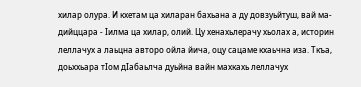хилар олура. И кхетам ца хиларан бахьана а ду довзуьйтуш, вай ма-дийццара - Iилма ца хилар, олий. Цу хенахьлерачу хьолах а, историн леллачух а лаьцна авторо ойла йича, оцу сацаме кхаьчна иза. Ткъа, доьххьара тIом дIабаьлча дуьйна вайн махкахь леллачух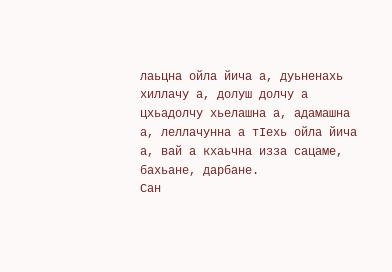лаьцна ойла йича а, дуьненахь хиллачу а, долуш долчу а цхьадолчу хьелашна а, адамашна а, леллачунна а тIехь ойла йича а, вай а кхаьчна изза сацаме, бахьане, дарбане.
Сан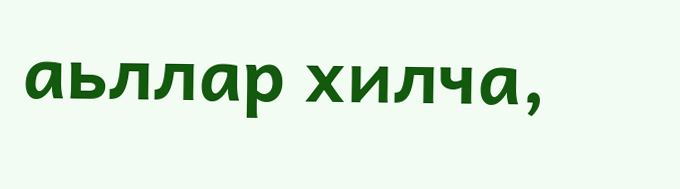аьллар хилча,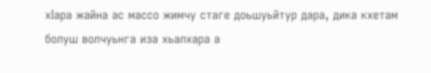хIара жайна ас массо жимчу стаге доьшуьйтур дара, дика кхетам болуш волчуьнга иза хьалхара а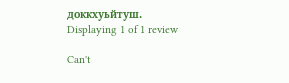доккхуьйтуш.
Displaying 1 of 1 review

Can't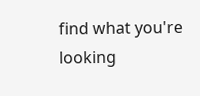find what you're looking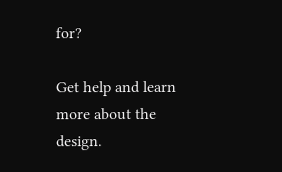for?

Get help and learn more about the design.